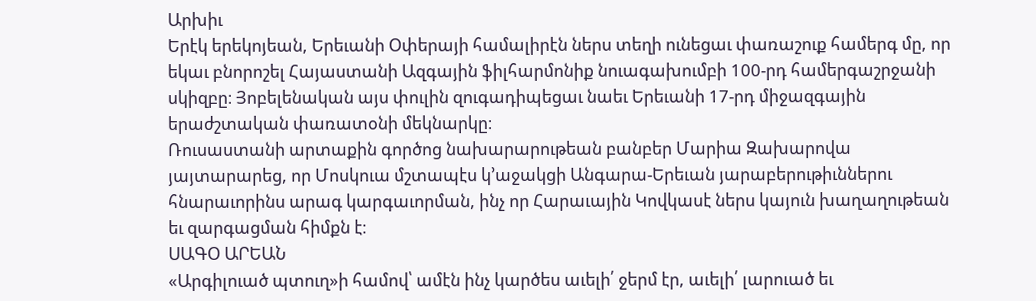Արխիւ
Երէկ երեկոյեան, Երեւանի Օփերայի համալիրէն ներս տեղի ունեցաւ փառաշուք համերգ մը, որ եկաւ բնորոշել Հայաստանի Ազգային ֆիլհարմոնիք նուագախումբի 100-րդ համերգաշրջանի սկիզբը։ Յոբելենական այս փուլին զուգադիպեցաւ նաեւ Երեւանի 17-րդ միջազգային երաժշտական փառատօնի մեկնարկը։
Ռուսաստանի արտաքին գործոց նախարարութեան բանբեր Մարիա Զախարովա յայտարարեց, որ Մոսկուա մշտապէս կ՚աջակցի Անգարա-Երեւան յարաբերութիւններու հնարաւորինս արագ կարգաւորման, ինչ որ Հարաւային Կովկասէ ներս կայուն խաղաղութեան եւ զարգացման հիմքն է։
ՍԱԳՕ ԱՐԵԱՆ
«Արգիլուած պտուղ»ի համով՝ ամէն ինչ կարծես աւելի՛ ջերմ էր, աւելի՛ լարուած եւ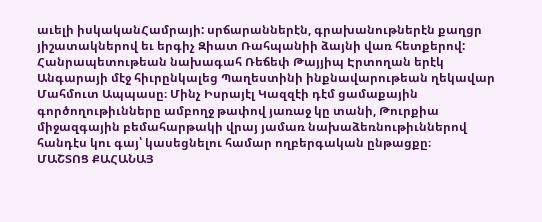աւելի իսկականՀամրայի: սրճարաններէն, գրախանութներէն քաղցր յիշատակներով եւ երգիչ Զիատ Ռահպանիի ձայնի վառ հետքերով:
Հանրապետութեան նախագահ Ռեճեփ Թայյիպ Էրտողան երէկ Անգարայի մէջ հիւրընկալեց Պաղեստինի ինքնավարութեան ղեկավար Մահմուտ Ապպասը։ Մինչ Իսրայէլ Կազզէի դէմ ցամաքային գործողութիւնները ամբողջ թափով յառաջ կը տանի, Թուրքիա միջազգային բեմահարթակի վրայ յամառ նախաձեռնութիւններով հանդէս կու գայ՝ կասեցնելու համար ողբերգական ընթացքը։
ՄԱՇՏՈՑ ՔԱՀԱՆԱՅ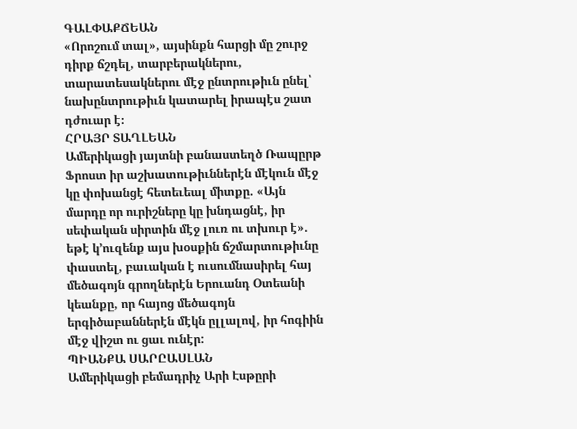ԳԱԼՓԱՔՃԵԱՆ
«Որոշում տալ», այսինքն հարցի մը շուրջ դիրք ճշդել, տարբերակներու, տարատեսակներու մէջ ընտրութիւն ընել՝ նախընտրութիւն կատարել իրապէս շատ դժուար է։
ՀՐԱՅՐ ՏԱՂԼԵԱՆ
Ամերիկացի յայտնի բանաստեղծ Ռապըրթ Ֆրոստ իր աշխատութիւններէն մէկուն մէջ կը փոխանցէ հետեւեալ միտքը. «Այն մարդը որ ուրիշները կը խնդացնէ, իր սեփական սիրտին մէջ լուռ ու տխուր է». եթէ կ՚ուզենք այս խօսքին ճշմարտութիւնը փաստել, բաւական է ուսումնասիրել հայ մեծագոյն գրողներէն Երուանդ Օտեանի կեանքը, որ հայոց մեծագոյն երգիծաբաններէն մէկն ըլլալով, իր հոգիին մէջ վիշտ ու ցաւ ունէր:
ՊԻԱՆՔԱ ՍԱՐԸԱՍԼԱՆ
Ամերիկացի բեմադրիչ Արի Էսթըրի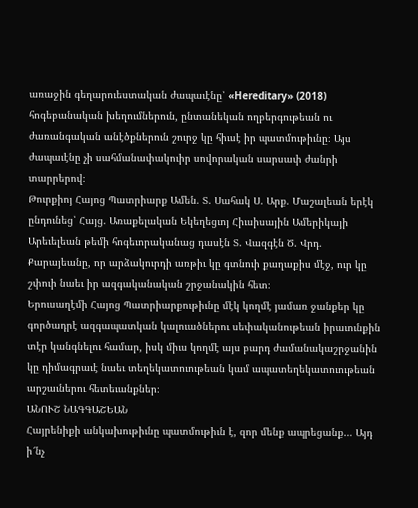առաջին գեղարուեստական ժապաւէնը՝ «Hereditary» (2018) հոգեբանական խեղումներուն, ընտանեկան ողբերգութեան ու ժառանգական անէծքներուն շուրջ կը հիւսէ իր պատմութիւնը։ Այս ժապաւէնը չի սահմանափակուիր սովորական սարսափ ժանրի տարրերով։
Թուրքիոյ Հայոց Պատրիարք Ամեն. Տ. Սահակ Ս. Արք. Մաշալեան երէկ ընդունեց՝ Հայց. Առաքելական Եկեղեցւոյ Հիւսիսային Ամերիկայի Արեւելեան թեմի հոգեւորականաց դասէն Տ. Վազգէն Ծ. Վրդ. Քարայեանը, որ արձակուրդի առթիւ կը գտնուի քաղաքիս մէջ, ուր կը շփուի նաեւ իր ազգականական շրջանակին հետ։
Երուսաղէմի Հայոց Պատրիարքութիւնը մէկ կողմէ յամառ ջանքեր կը գործադրէ ազգապատկան կալուածներու սեփականութեան իրաւունքին տէր կանգնելու համար, իսկ միւս կողմէ այս բարդ ժամանակաշրջանին կը դիմագրաւէ նաեւ տեղեկատուութեան կամ ապատեղեկատուութեան արշաւներու հետեւանքներ։
ԱՆՈՒՇ ՆԱԳԳԱՇԵԱՆ
Հայրենիքի անկախութիւնը պատմութիւն է, զոր մենք ապրեցանք… Այդ ի՜նչ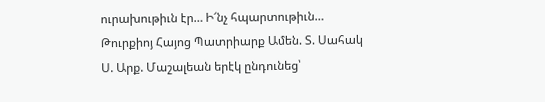ուրախութիւն էր… Ի՜նչ հպարտութիւն…
Թուրքիոյ Հայոց Պատրիարք Ամեն. Տ. Սահակ Ս. Արք. Մաշալեան երէկ ընդունեց՝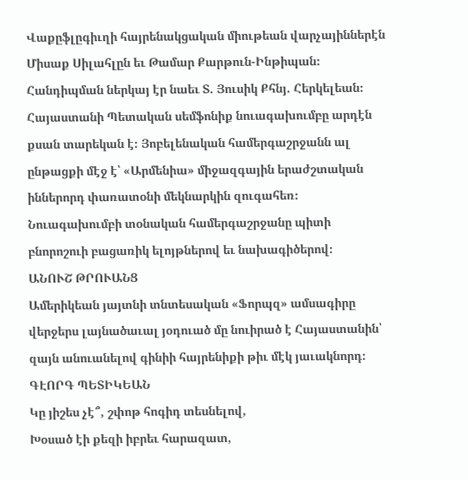Վաքըֆլըգիւղի հայրենակցական միութեան վարչայիններէն Միսաք Սիլահլըն եւ Թամար Քարթուն-Ինթիպան։ Հանդիպման ներկայ էր նաեւ Տ. Յուսիկ Քհնյ. Հերկելեան։
Հայաստանի Պետական սեմֆոնիք նուագախումբը արդէն քսան տարեկան է։ Յոբելենական համերգաշրջանն ալ ընթացքի մէջ է՝ «Արմենիա» միջազգային երաժշտական իններորդ փառատօնի մեկնարկին զուգահեռ։ Նուագախումբի տօնական համերգաշրջանը պիտի բնորոշուի բացառիկ ելոյթներով եւ նախագիծերով։
ԱՆՈՒՇ ԹՐՈՒԱՆՑ
Ամերիկեան յայտնի տնտեսական «Ֆորպզ» ամսագիրը վերջերս լայնածաւալ յօդուած մը նուիրած է Հայաստանին՝ զայն անուանելով գինիի հայրենիքի թիւ մէկ յաւակնորդ։
ԳԷՈՐԳ ՊԵՏԻԿԵԱՆ
Կը յիշես չէ՞, շփոթ հոգիդ տեսնելով,
Խօսած էի քեզի իբրեւ հարազատ,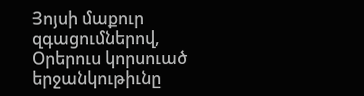Յոյսի մաքուր զգացումներով,
Օրերուս կորսուած երջանկութիւնը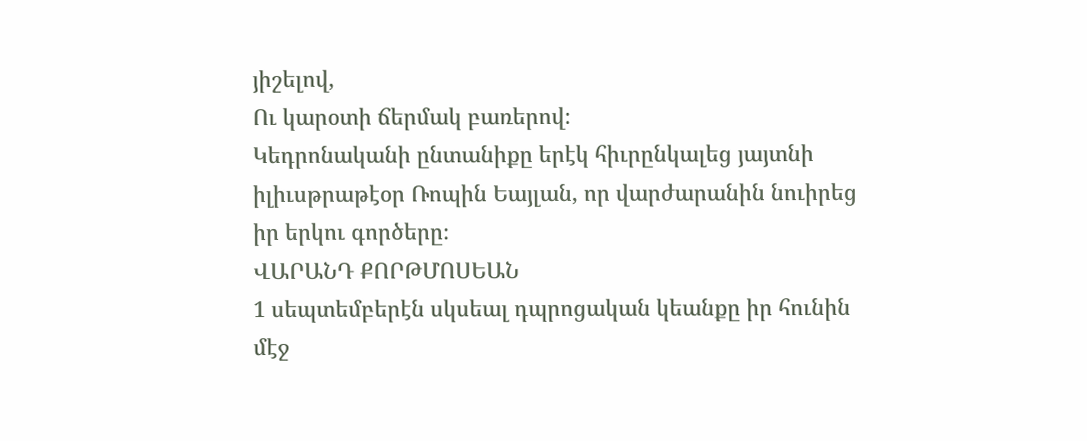յիշելով,
Ու կարօտի ճերմակ բառերով։
Կեդրոնականի ընտանիքը երէկ հիւրընկալեց յայտնի իլիւսթրաթէօր Ռոպին Եայլան, որ վարժարանին նուիրեց իր երկու գործերը։
ՎԱՐԱՆԴ ՔՈՐԹՄՈՍԵԱՆ
1 սեպտեմբերէն սկսեալ դպրոցական կեանքը իր հունին մէջ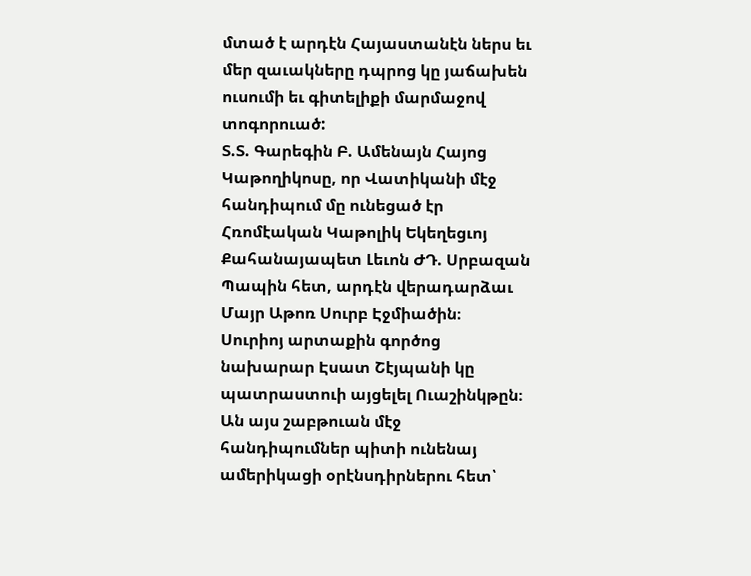մտած է արդէն Հայաստանէն ներս եւ մեր զաւակները դպրոց կը յաճախեն ուսումի եւ գիտելիքի մարմաջով տոգորուած:
Տ.Տ. Գարեգին Բ. Ամենայն Հայոց Կաթողիկոսը, որ Վատիկանի մէջ հանդիպում մը ունեցած էր Հռոմէական Կաթոլիկ Եկեղեցւոյ Քահանայապետ Լեւոն ԺԴ. Սրբազան Պապին հետ, արդէն վերադարձաւ Մայր Աթոռ Սուրբ Էջմիածին։
Սուրիոյ արտաքին գործոց նախարար Էսատ Շէյպանի կը պատրաստուի այցելել Ուաշինկթըն։ Ան այս շաբթուան մէջ հանդիպումներ պիտի ունենայ ամերիկացի օրէնսդիրներու հետ՝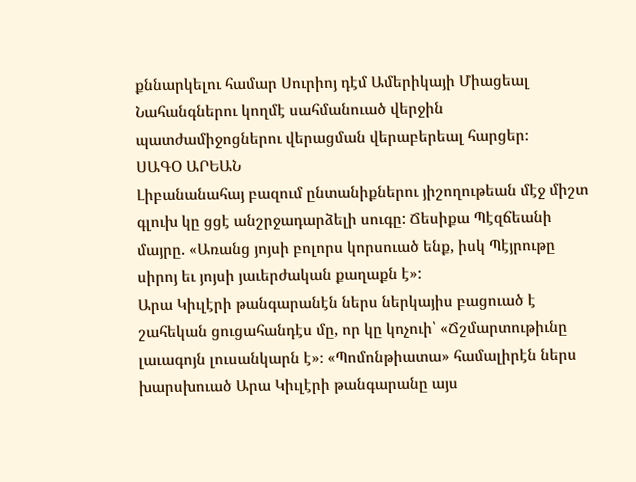քննարկելու համար Սուրիոյ դէմ Ամերիկայի Միացեալ Նահանգներու կողմէ սահմանուած վերջին պատժամիջոցներու վերացման վերաբերեալ հարցեր։
ՍԱԳՕ ԱՐԵԱՆ
Լիբանանահայ բազում ընտանիքներու յիշողութեան մէջ միշտ գլուխ կը ցցէ անշրջադարձելի սուգը: Ճեսիքա Պէզճեանի մայրը. «Առանց յոյսի բոլորս կորսուած ենք, իսկ Պէյրութը սիրոյ եւ յոյսի յաւերժական քաղաքն է»:
Արա Կիւլէրի թանգարանէն ներս ներկայիս բացուած է շահեկան ցուցահանդէս մը, որ կը կոչուի՝ «Ճշմարտութիւնը լաւագոյն լուսանկարն է»։ «Պոմոնթիատա» համալիրէն ներս խարսխուած Արա Կիւլէրի թանգարանը այս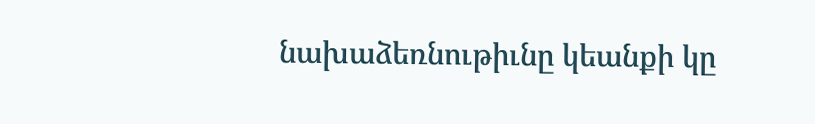նախաձեռնութիւնը կեանքի կը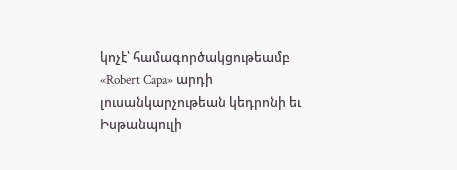կոչէ՝ համագործակցութեամբ «Robert Capa» արդի լուսանկարչութեան կեդրոնի եւ Իսթանպուլի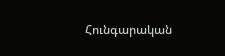Հունգարական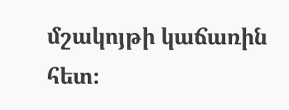մշակոյթի կաճառին հետ։